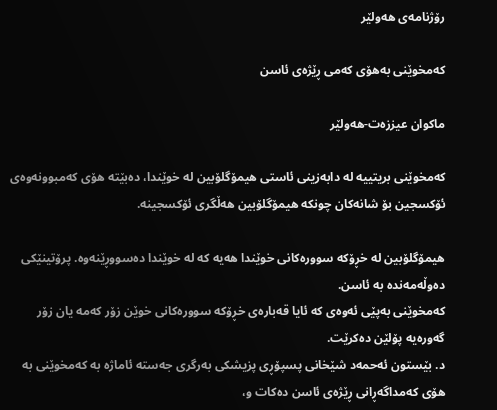رۆژنامەی ھەولێر

کەمخوێنی بەهۆی کەمی ڕێژەی ئاسن

ماكوان عيززه‌‌ت-هەولێر

کەمخوێنی بریتییە لە دابەزینی ئاستی هیمۆگلۆبین لە خوێندا، دەبێتە هۆی کەمبوونەوەی ئۆکسجین بۆ شانەکان چونکە هیمۆگلۆبین هەڵگری ئۆکسجینە.

هیمۆگلۆبین لە خڕۆکە سوورەکانی خوێندا هەیە کە لە خوێندا دەسووڕێنەوە. پرۆتینێکی دەوڵەمەندە بە ئاسن.
کەمخوێنی بەپێی ئەوەی کە ئایا قەبارەی خڕۆکە سوورەکانی خوێن زۆر کەمە یان زۆر گەورەیە پۆلێن دەکرێت.
د. بێستون ئەحمەد شێخانی پسپۆڕی پزیشکی بەرگری جەستە ئاماژە بە کەمخوێنی بە هۆی کەمداگەڕانی ڕێژەی ئاسن دەكات و،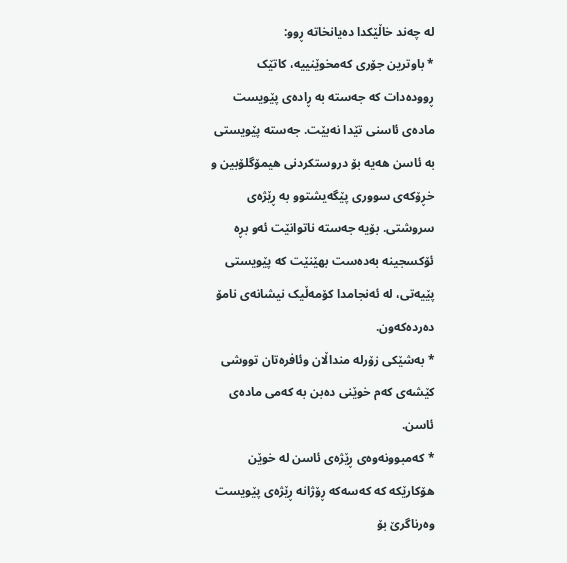لە چەند خاڵێكدا دەیانخاتە ڕوو:
* باوترین جۆری کەمخوێنییە، کاتێک ڕوودەدات کە جەستە بە ڕادەی پێویست مادەی ئاسنی تێدا نەبێت. جەستە پێویستی بە ئاسن هەیە بۆ دروستکردنی هیمۆگلۆبین و خڕۆکەی سووری پێگەیشتوو بە ڕێژەی سروشتی. بۆیە جەستە ناتوانێت ئەو بڕە ئۆکسجینە بەدەست بهێنێت کە پێویستی پێیەتی، لە ئەنجامدا کۆمەڵیک نیشانەی نامۆ دەردەکەون.
* بەشێکی زۆرلە منداڵان وئافرەتان تووشی کێشەی کەم خوێنی دەبن بە کەمی مادەی ئاسن.
* کەمبوونەوەی ڕێژەی ئاسن لە خوێن هۆکارێکە کە کەسەکە ڕۆژانە ڕێژەی پێویست وەرناگرێ بۆ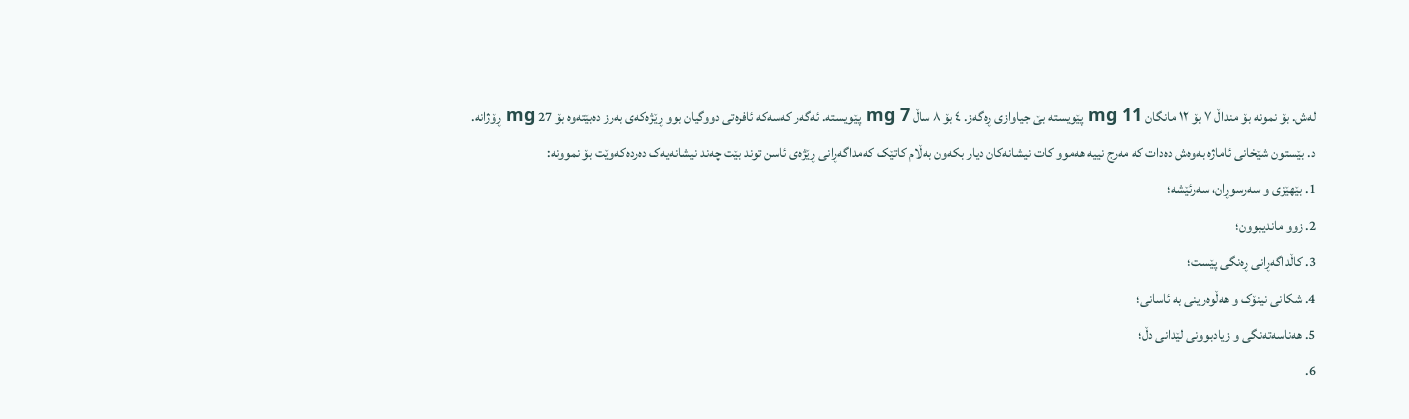لەش. بۆ نمونە بۆ منداڵ ٧ بۆ ١٢ مانگان mg 11 پێویستە بێ جیاوازی ڕەگەز. ٤ بۆ ٨ ساڵ mg 7 پێویستە. ئەگەر کەسەکە ئافرەتی دووگیان بوو ڕێژەکەی بەرز دەبێتەوە بۆ 27 mg ڕۆژانە.
د. بێستون شێخانی ئاماژە بەوەش دەدات كە مەرج نییە هەموو کات نیشانەکان دیار بکەون بەڵام کاتێک کەمداگەڕانی ڕێژەی ئاسن توند بێت چەند نیشانەیەک دەردەکەوێت بۆ نموونە:
1. بێهێزی و سەرسوڕان، سەرئێشە؛
2. زوو ماندیبوون؛
3. کاڵداگەڕانی ڕەنگی پێست؛
4. شکانی نینۆک و هەڵوەرینی بە ئاسانی؛
5. هەناسەتەنگی و زیادبوونی لێدانی دڵ؛
6.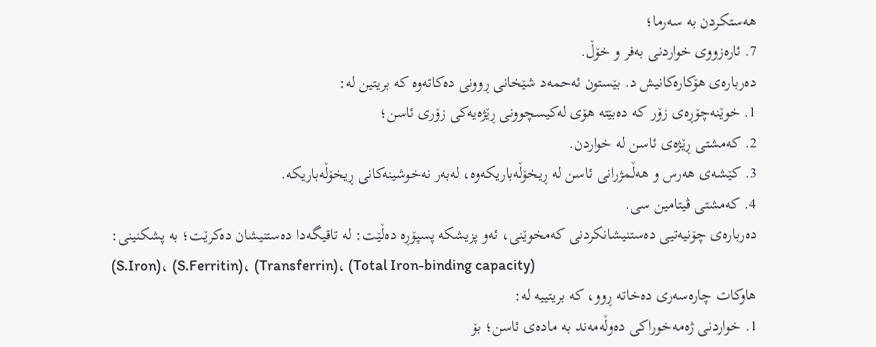هەستکردن بە سەرما؛
7. ئارەزووی خواردنی بەفر و خۆڵ.
دەربارەی هۆکارەکانیش د. بێستون ئەحمەد شێخانی ڕوونی دەكاتەوە كە بریتین لە:
1. خوێنەچۆڕەی زۆر کە دەبێتە هۆی لەکیسچوونی ڕێژەیەکی زۆری ئاسن؛
2. کەمشتی ڕێژەی ئاسن لە خواردن.
3. کێشەی هەرس و هەڵمژرانی ئاسن لە ڕیخۆڵەباریکەوە، لەبەر نەخوشینەکانی ڕیخۆڵەباریکە.
4. کەمشتی ڤیتامین سی.
دەربارەی چۆنیەتیی دەستنیشانکردنی كەمخوێنی، ئەو پزیشكە پسپۆڕە دەڵێت: لە تاقیگەدا دەستنیشان دەکرێت؛ بە پشکنینی:
(S.Iron)، (S.Ferritin)، (Transferrin)، (Total Iron-binding capacity)
هاوكات چارەسەری دەخاتە ڕوو، كە بریتییە لە:
1. خواردنی ژەمەخوراکی دەوڵەمەند بە مادەی ئاسن؛ بۆ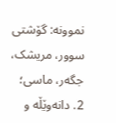نموونە: گۆشتی سوور، مریشک، جگەر، ماسی؛
2. دانەوێڵە و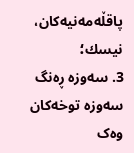پاقڵەمەنیەکان، نیسك؛
3. سەوزە ڕەنگ سەوزە توخەکان وەک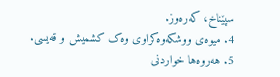سپێناخ، کەرەوز.
4. میوەی ووشکەوەکراوی وەک كشمیش و قەیسی.
5. هەروەها خواردنی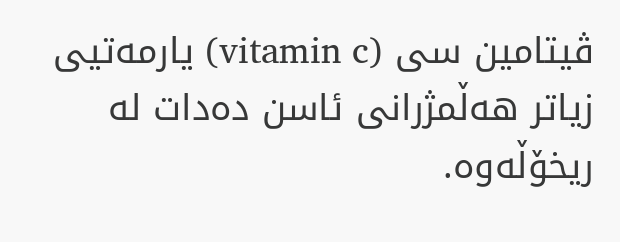ڤیتامین سی (vitamin c) یارمەتیی زیاتر هەڵمژرانی ئاسن دەدات لە ریخۆڵەوە.